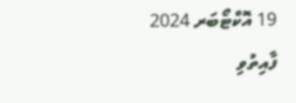19 އޮކްޓޯބަރ 2024
ފާއިތުވި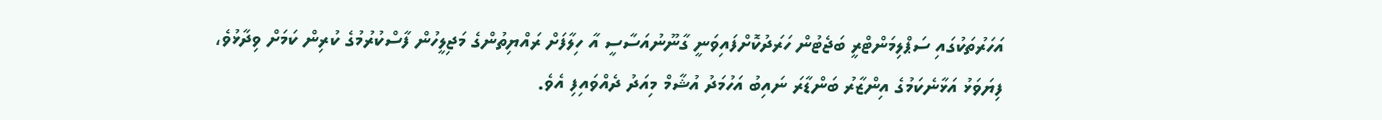އަހަރުތަކުގައި ސަޕްލިމަންޓްރީ ބަޖެޓުން ހަރަދުކޮށްފައިވަނީ ގާނޫނުއަސާސީ އާ ހިލާފަށް ރައްޔިތުންގެ މަޖިލީހުން ފާސްކުރުމުގެ ކުރިން ކަމަށް ވިދާޅުވެ، ފިޔަވަޅު އަޅާނެކަމުގެ އިންޒާރު ބަންޑާރަ ނައިބު އަހުމަދު އުޝާމް މިއަދު ދެއްވައިފި އެވެ.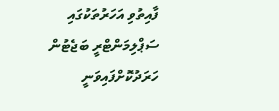ފާއިތުވި އަހަރުތަކުގައި ސަޕްލިމަންޓްރީ ބަޖެޓުން ހަރަދުކޮށްފައިވަނީ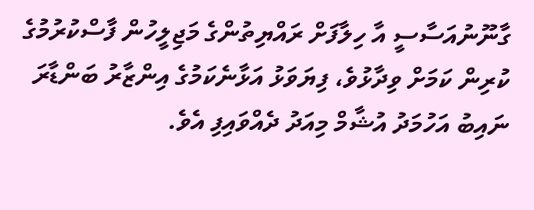ގާނޫނުއަސާސީ އާ ހިލާފަށް ރައްޔިތުންގެ މަޖިލީހުން ފާސްކުރުމުގެ ކުރިން ކަމަށް ވިދާޅުވެ، ފިޔަވަޅު އަޅާނެކަމުގެ އިންޒާރު ބަންޑާރަ ނައިބު އަހުމަދު އުޝާމް މިއަދު ދެއްވައިފި އެވެ.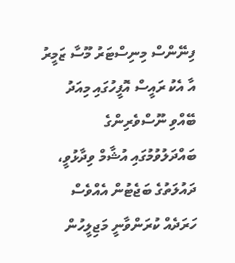ފިނޭންސް މިނިސްޓަރު މޫސާ ޒަމީރު އާ އެކު ރައީސް އޮފީހުގައި މިއަދު ބޭއްވި ނޫސްވެރިންގެ ބައްދަލުވުމުގައި އުޝާމް ވިދާޅުވީ، ދައުލަތުގެ ބަޖެޓުން އެއްވެސް ހަރަދެއް ކުރަންވާނީ މަޖިލީހުން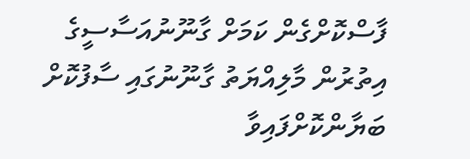ފާސްކޮށްގެން ކަމަށް ގާނޫނުއަސާސީގެ އިތުރުން މާލިއްޔަތު ގާނޫނުގައި ސާފުކޮށް ބަޔާންކޮށްފައިވާ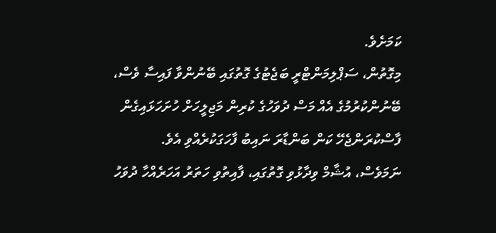ކަމަށެވެ.
މިގޮތުން، ސަޕްލިމަންޓްރީ ބަޖެޓުގެ ގޮތުގައި ބޭނުންވާ ފައިސާ ވެސް، ބޭނުންކުރުމުގެ އެއް މަސް ދުވަހުގެ ކުރިން މަޖިލީހަށް ހުށަހަޅައިގެން ފާސްކުރަންޖެހޭ ކަން ބަންޑާރަ ނައިބު ފާހަގަކުރެއްވި އެވެ.
ނަމަވެސް، އުޝާމް ވިދާޅުވި ގޮތުގައި، ފާއިތުވި ހަތަރު އަހަރެއްހާ ދުވަހު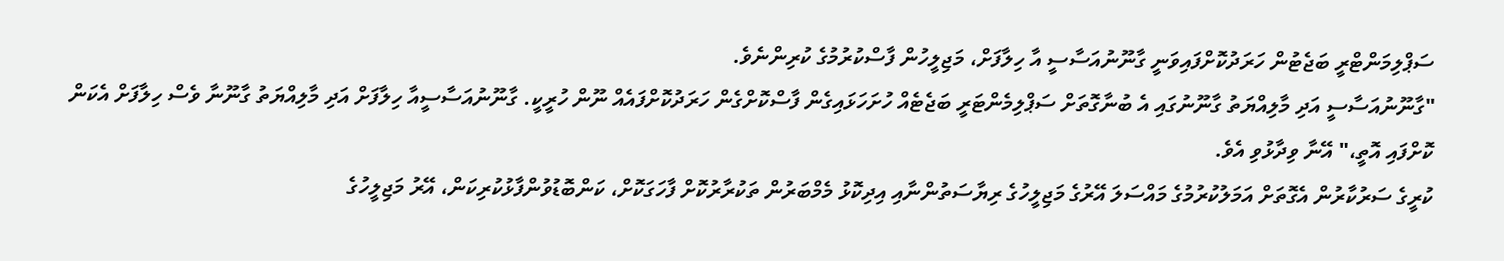ސަޕްލިމަންޓްރީ ބަޖެޓުން ހަރަދުކޮށްފައިވަނީ ގާނޫނުއަސާސީ އާ ހިލާފަށް، މަޖިލީހުން ފާސްކުރުމުގެ ކުރިންނެވެ.
"ގާނޫނުއަސާސީ އަދި މާލިއްޔަތު ގާނޫނުގައި އެ ބުނާގޮތަށް ސަޕްލިމެންޓަރީ ބަޖެޓެއް ހުށަހަޅައިގެން ފާސްކޮށްގެން ހަރަދުކޮށްފައެއް ނޫން ހުރީކީ. ގާނޫނުއަސާސީއާ ހިލާފަށް އަދި މާލިއްޔަތު ގާނޫނާ ވެސް ހިލާފަށް އެކަން ކޮށްފައި އޮތީ،" އޭނާ ވިދާޅުވި އެވެ.
ކުރީގެ ސަރުކާރުން އެގޮތަށް އަމަލުކުރުމުގެ މައްސަލަ އޭރުގެ މަޖިލީހުގެ ރިޔާސަތުންނާއި އިދިކޮޅު މެމްބަރުން ތަކުރާރުކޮށް ފާހަގަކޮށް، ކަންބޮޑުވުންފާޅުކުރިކަން، އޭރު މަޖިލީހުގެ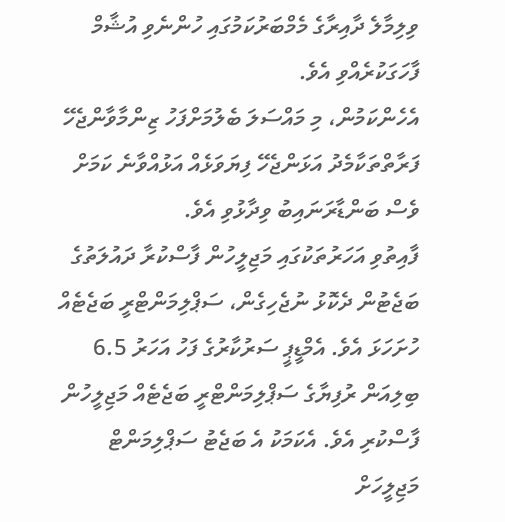ވިލިމާލެ ދާއިރާގެ މެމްބަރުކަމުގައި ހުންނެވި އުޝާމް ފާހަގަކުރެއްވި އެވެ.
އެހެންކަމުން، މި މައްސަލަ ބެލުމަށްފަހު ޒިންމާވާންޖެހޭ ފަރާތްތަކާމެދު އަޅަންޖެހޭ ފިޔަވަޅެއް އަޅުއްވާނެ ކަމަށް ވެސް ބަންޑާރަނައިބު ވިދާޅުވި އެވެ.
ފާއިތުވި އަހަރުތަކުގައި މަޖިލީހުން ފާސްކުރާ ދައުލަތުގެ ބަޖެޓުން ދެކޮޅު ނުޖެހިގެން، ސަޕްލިމަންޓްރީ ބަޖެޓެއް ހުށަހަޅަ އެވެ. އެމްޑީޕީ ސަރުކާރުގެ ފަހު އަހަރު 6.5 ބިލިއަން ރުފިޔާގެ ސަޕްލިމަންޓްރީ ބަޖެޓެއް މަޖިލީހުން ފާސްކުރި އެވެ. އެކަމަކު އެ ބަޖެޓު ސަޕްލިމަންޓް މަޖިލީހަށް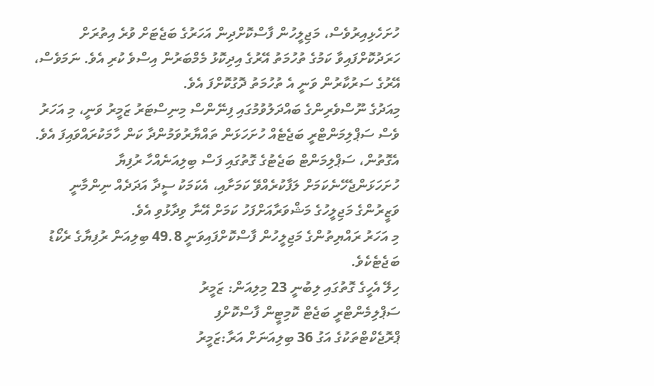ހުށަހެޅިއިރުވެސް، މަޖިލީހުން ފާސްކޮށްދިން އަހަރުގެ ބަޖެޓަށް ވުރެ އިތުރަށް ހަރަދުކޮށްފައިވާ ކަމުގެ ތުހުމަތު އޭރުގެ އިދިކޮޅު މެމްބަރުން އިސްވެ ކުރި އެވެ. ނަމަވެސް، އޭރުގެ ސަރުކާރުން ވަނީ އެ ތުހުމަތު ދޮގުކޮށްފަ އެވެ.
މިއަދުގެ ނޫސްވެރިންގެ ބައްދަލުވުމުގައި ފިނޭންސް މިނިސްޓަރު ޒަމީރު ވަނީ، މި އަހަރު ވެސް ސަޕްލިމަންޓްރީ ބަޖެޓެއް ހުށަހަޅަން ތައްޔާރުވަމުންދާ ކަން ހާމަކުރައްވައިފަ އެވެ.
އެގޮތުން، ސަޕްލިމަންޓް ބަޖެޓުގެ ގޮތުގައި ފަސް ބިލިއަނެއްހާ ރުފިޔާ ހުށަހަޅަންޖެހޭނެކަމަށް ލަފާކުރެއްވޭ ކަމަށާއި، އެކަމަކު ސީދާ އަދަދެއް ނިންމާނީ ވަޒީރުންގެ މަޖިލީހުގެ މަޝްވަރާއަށްފަހު ކަމަށް އޭނާ ވިދާޅުވި އެވެ.
މި އަހަރު ރައްޔިތުންގެ މަޖިލީހުން ފާސްކޮށްފައިވަނީ 49.8 ބިލިއަން ރުފިޔާގެ ރެކޯޑު ބަޖެޓެކެވެ.
ހިލޭ އެހީގެ ގޮތުގައި ލިބުނީ 23 މިލިއަން: ޒަމީރު
ސަޕްލިމެންޓްރީ ބަޖެޓް ކޮމިޓީން ފާސްކޮށްފި
ޕްރޮޖެކްޓްތަކުގެ އަގު 36 ބިލިއަނަށް އަރާ:ޒަމީރު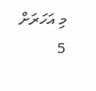މި އަހަރަށް 5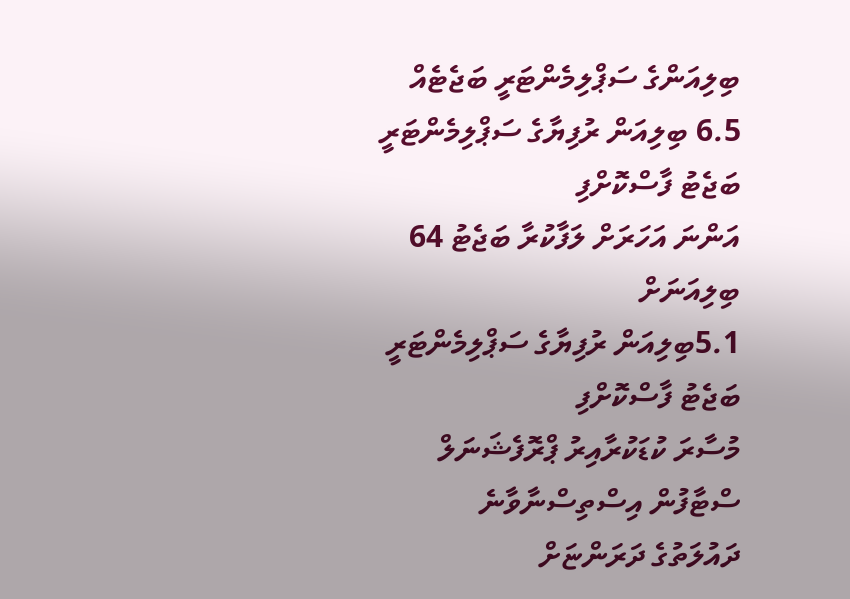ބިލިއަންގެ ސަޕްލިމެންޓަރީ ބަޖެޓެއް
6.5 ބިލިއަން ރުފިޔާގެ ސަޕްލިމެންޓަރީ ބަޖެޓު ފާސްކޮށްފި
އަންނަ އަހަރަށް ލަފާކުރާ ބަޖެޓު 64 ބިލިއަނަށް
5.1ބިލިއަން ރުފިޔާގެ ސަޕްލިމެންޓަރީ ބަޖެޓު ފާސްކޮށްފި
މުސާރަ ކުޑަކުރާއިރު ޕްރޮފެޝަނަލް ސްޓާފުން އިސްތިސްނާވާނެ
ދައުލަތުގެ ދަރަންޏަށް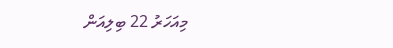މިއަހަރު 22 ބިލިއަން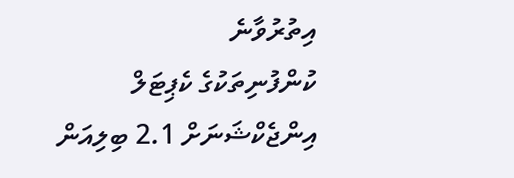އިތުރުވާނެ
ކުންފުނިތަކުގެ ކެޕިޓަލް އިންޖެކްޝަނަށް 2.1 ބިލިއަން